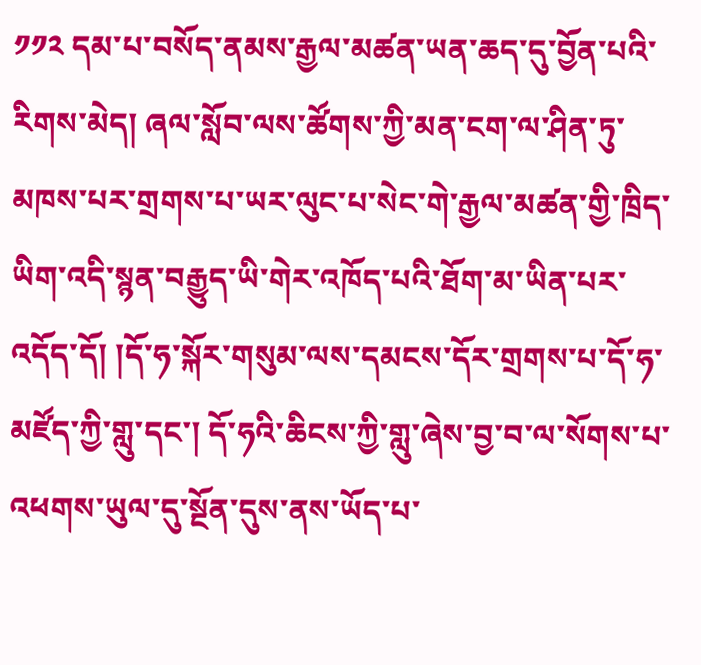༡༡༢ དམ་པ་བསོད་ནམས་རྒྱལ་མཚན་ཡན་ཆད་དུ་བྱོན་པའི་རིགས་མེད། ཞལ་སློབ་ལས་ཚོགས་ཀྱི་མན་ངག་ལ་ཤིན་ཏུ་མཁས་པར་གྲགས་པ་ཡར་ལུང་པ་སེང་གེ་རྒྱལ་མཚན་གྱི་ཁྲིད་ཡིག་འདི་སྙན་བརྒྱུད་ཡི་གེར་འཁོད་པའི་ཐོག་མ་ཡིན་པར་འདོད་དོ། །དོ་ཧ་སྐོར་གསུམ་ལས་དམངས་དོར་གྲགས་པ་དོ་ཧ་མཛོད་ཀྱི་གླུ་དང་། དོ་ཧའི་ཆིངས་ཀྱི་གླུ་ཞེས་བྱ་བ་ལ་སོགས་པ་འཕགས་ཡུལ་དུ་སྔོན་དུས་ནས་ཡོད་པ་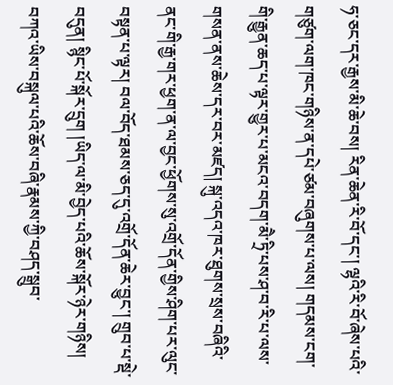ཧ་ཅང་དར་རྒྱས་མི་ཆེ་བས། རིན་ཆེན་རི་བོ་དང་། ལྷའི་རི་བོ་ཞེས་པའི་གཙུག་ལག་ཁང་གཉིས་ན་དཔེ་ཙམ་བཞུགས་པ་ལས། གདམས་ངག་གི་རྒྱུན་ཆད་པ་ལྟར་གྱུར་པ་མངའ་བདག་མཻ་ཏྲི་པས་ཤ་བ་རི་པ་ལས་གསན་ནས་ཆེས་དར་བར་མཛད། སྐུ་འདའ་ཁར་ཐུགས་སྲས་བཞིའི་ནང་གི་རྒྱ་གར་ཕྱག་ན་ལ་བྱང་ཕྱོགས་སུ་འགྲོ་དོན་གྱིས་ཤིག་པར་ལུང་བསྟན་པ་ལྟར། བལ་བོད་ཐམས་ཅད་དུ་འགྲོ་དོན་ཆེར་བྱུང་། གྲུབ་པ་སྡེ་བདུན། སྙིང་པོ་སྐོར་དྲུག །ཡིད་ལ་མི་བྱེད་པའི་ཆོས་སྐོར་ཉེར་གཉིས། བཀའ་ཡིས་བསྐུལ་པའི་ཆོས་བཞི་རྣམས་ཀྱི་བཤད་སྒྲུབ་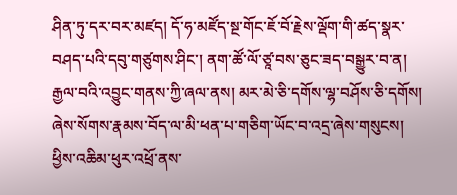ཤིན་ཏུ་དར་བར་མཛད། དོ་ཧ་མཛོད་སྔ་གོང་ཇོ་བོ་རྗེས་ལྡོག་གི་ཚད་སྣར་བཤད་པའི་དབུ་གཙུགས་ཤིང་། ནག་ཚོ་ལོ་ཙཱ་བས་ཅུང་ཟད་བསྒྱུར་བ་ན། རྒྱལ་བའི་འབྱུང་གནས་ཀྱི་ཞལ་ནས། མར་མེ་ཅི་དགོས་ལྷ་བཤོས་ཅི་དགོས། ཞེས་སོགས་རྣམས་བོད་ལ་མི་ཕན་པ་གཅིག་ཡོང་བ་འདྲ་ཞེས་གསུངས། ཕྱིས་འཆིམ་ཕུར་འཕྲོ་ནས་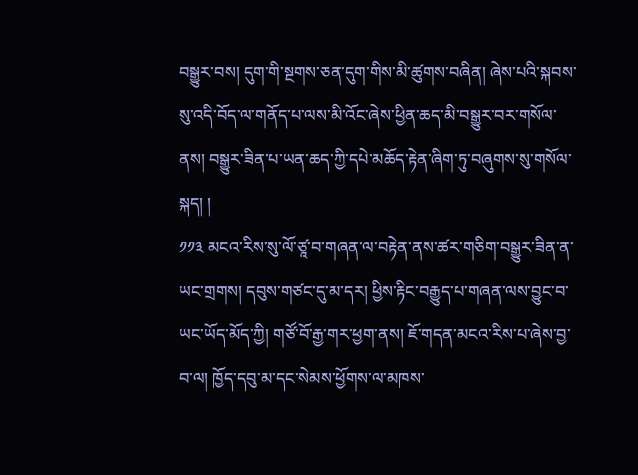བསྒྱུར་བས། དུག་གི་སྔགས་ཅན་དུག་གིས་མི་ཚུགས་བཞིན། ཞེས་པའི་སྐབས་སུ་འདི་བོད་ལ་གནོད་པ་ལས་མི་འོང་ཞེས་ཕྱིན་ཆད་མི་བསྒྱུར་བར་གསོལ་ནས། བསྒྱུར་ཟིན་པ་ཡན་ཆད་ཀྱི་དཔེ་མཆོད་རྟེན་ཞིག་ཏུ་བཞུགས་སུ་གསོལ་སྐད། །
༡༡༣ མངའ་རིས་སུ་ལོ་ཙཱ་བ་གཞན་ལ་བརྟེན་ནས་ཚར་གཅིག་བསྒྱུར་ཟིན་ན་ཡང་གྲགས། དབུས་གཙང་དུ་མ་དར། ཕྱིས་རྟིང་བརྒྱུད་པ་གཞན་ལས་བྱུང་བ་ཡང་ཡོད་མོད་ཀྱི། གཙོ་བོ་རྒྱ་གར་ཕྱག་ནས། ཇོ་གདན་མངའ་རིས་པ་ཞེས་བྱ་བ་ལ། ཁྱོད་དབུ་མ་དང་སེམས་ཕྱོགས་ལ་མཁས་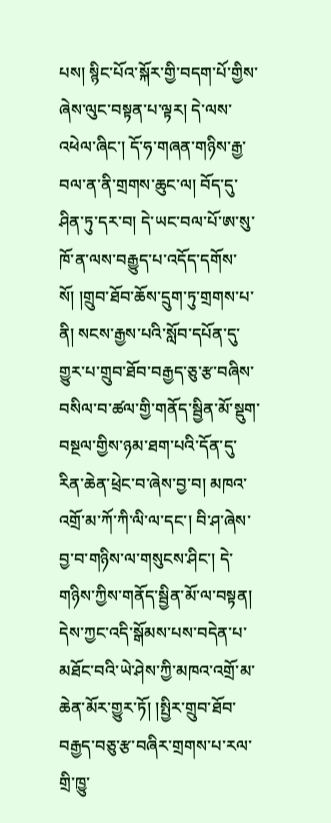པས། སྙིང་པོའ་སྐོར་གྱི་བདག་པོ་གྱིས་ཞེས་ལུང་བསྟན་པ་ལྟར། དེ་ལས་འཕེལ་ཞིང་། དོ་ཧ་གཞན་གཉིས་རྒྱ་བལ་ན་ནི་གྲགས་ཆུང་ལ། བོད་དུ་ཤིན་ཏུ་དར་བ། དེ་ཡང་བལ་པོ་ཨ་སུ་ཁོ་ན་ལས་བརྒྱུད་པ་འདོད་དགོས་སོ། །གྲུབ་ཐོབ་ཆོས་དྲུག་ཏུ་གྲགས་པ་ནི། སངས་རྒྱས་པའི་སློབ་དཔོན་དུ་གྱུར་པ་གྲུབ་ཐོབ་བརྒྱད་ཅུ་རྩ་བཞིས་བསིལ་བ་ཚལ་གྱི་གནོད་སྦྱིན་མོ་སྡུག་བསྔལ་གྱིས་ཉམ་ཐག་པའི་དོན་དུ་རིན་ཆེན་ཕྲེང་བ་ཞེས་བྱ་བ། མཁའ་འགྲོ་མ་ཀོ་ཀི་ལི་ལ་དང་། བི་ཤ་ཞེས་བྱ་བ་གཉིས་ལ་གསུངས་ཤིང་། དེ་གཉིས་ཀྱིས་གནོད་སྦྱིན་མོ་ལ་བསྟན། དེས་ཀྱང་འདི་སྒོམས་པས་བདེན་པ་མཐོང་བའི་ཡེ་ཤེས་ཀྱི་མཁའ་འགྲོ་མ་ཆེན་མོར་གྱུར་ཏོ། །སྤྱིར་གྲུབ་ཐོབ་བརྒྱད་བཅུ་རྩ་བཞིར་གྲགས་པ་རལ་གྲི་ཁྱུ་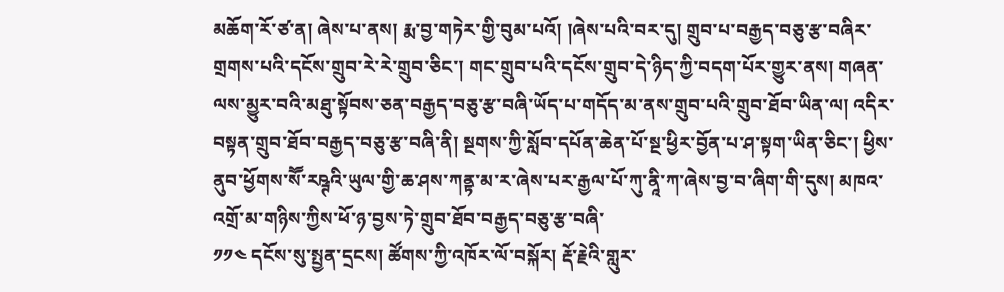མཆོག་རོ་ཙ་ན། ཞེས་པ་ནས། རྨ་བྱ་གཏེར་གྱི་བུམ་པའོ། །ཞེས་པའི་བར་དུ། གྲུབ་པ་བརྒྱད་བཅུ་རྩ་བཞིར་གྲགས་པའི་དངོས་གྲུབ་རེ་རེ་གྲུབ་ཅིང་། གང་གྲུབ་པའི་དངོས་གྲུབ་དེ་ཉིད་ཀྱི་བདག་པོར་གྱུར་ནས། གཞན་ལས་མྱུར་བའི་མཐུ་སྟོབས་ཅན་བརྒྱད་བཅུ་རྩ་བཞི་ཡོད་པ་གདོད་མ་ནས་གྲུབ་པའི་གྲུབ་ཐོབ་ཡིན་ལ། འདིར་བསྟན་གྲུབ་ཐོབ་བརྒྱད་བཅུ་རྩ་བཞི་ནི། སྔགས་ཀྱི་སློབ་དཔོན་ཆེན་པོ་སྔ་ཕྱིར་བྱོན་པ་ཤ་སྟག་ཡིན་ཅིང་། ཕྱིས་ནུབ་ཕྱོགས་སཽ་རཥྚའི་ཡུལ་གྱི་ཆ་ཤས་ཀནྟ་མ་ར་ཞེས་པར་རྒྱལ་པོ་ཀུ་ནཱི་ཀ་ཞེས་བྱ་བ་ཞིག་གི་དུས། མཁའ་འགྲོ་མ་གཉིས་ཀྱིས་ཕོ་ཉ་བྱས་ཏེ་གྲུབ་ཐོབ་བརྒྱད་བཅུ་རྩ་བཞི་
༡༡༤ དངོས་སུ་སྤྱན་དྲངས། ཚོགས་ཀྱི་འཁོར་ལོ་བསྐོར། རྡོ་རྗེའི་གླུར་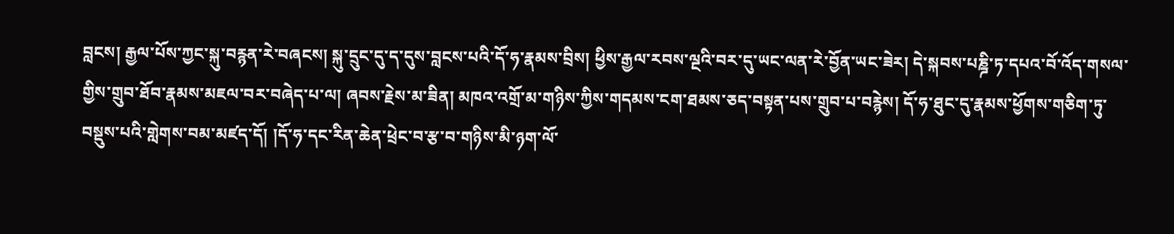བླངས། རྒྱལ་པོས་ཀྱང་སྐུ་བརྙན་རེ་བཞངས། སྐུ་དྲུང་དུ་ད་དུས་བླངས་པའི་དོ་ཧ་རྣམས་བྲིས། ཕྱིས་རྒྱལ་རབས་ལྔའི་བར་དུ་ཡང་ལན་རེ་བྱོན་ཡང་ཟེར། དེ་སྐབས་པཎྜི་ཏ་དཔའ་བོ་འོད་གསལ་གྱིས་གྲུབ་ཐོབ་རྣམས་མཇལ་བར་བཞེད་པ་ལ། ཞབས་རྗེས་མ་ཟིན། མཁའ་འགྲོ་མ་གཉིས་ཀྱིས་གདམས་ངག་ཐམས་ཅད་བསྟན་པས་གྲུབ་པ་བརྙེས། དོ་ཧ་ཐུང་དུ་རྣམས་ཕྱོགས་གཅིག་ཏུ་བསྡུས་པའི་གླེགས་བམ་མཛད་དོ། །དོ་ཧ་དང་རིན་ཆེན་ཕྲེང་བ་རྩ་བ་གཉིས་མི་ཉག་ལོ་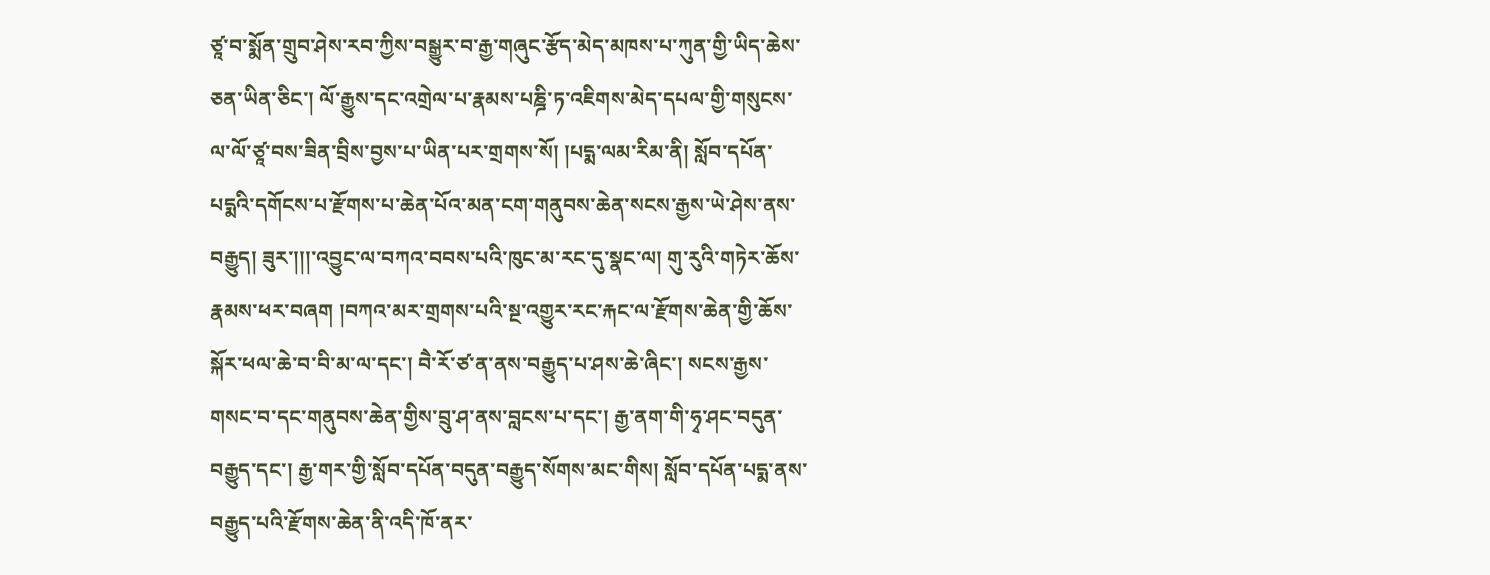ཙཱ་བ་སྨོན་གྲུབ་ཤེས་རབ་ཀྱིས་བསྒྱུར་བ་རྒྱ་གཞུང་རྩོད་མེད་མཁས་པ་ཀུན་གྱི་ཡིད་ཆེས་ཅན་ཡིན་ཅིང་། ལོ་རྒྱུས་དང་འགྲེལ་པ་རྣམས་པཎྜི་ཏ་འཇིགས་མེད་དཔལ་གྱི་གསུངས་ལ་ལོ་ཙཱ་བས་ཟིན་བྲིས་བྱས་པ་ཡིན་པར་གྲགས་སོ། །པདྨ་ལམ་རིམ་ནི། སློབ་དཔོན་པདྨའི་དགོངས་པ་རྫོགས་པ་ཆེན་པོའ་མན་ངག་གནུབས་ཆེན་སངས་རྒྱས་ཡེ་ཤེས་ནས་བརྒྱུད། ཟུར་།།།་འབྱུང་ལ་བཀའ་བབས་པའི་ཁུང་མ་རང་དུ་སྣང་ལ། གུ་རུའི་གཏེར་ཆོས་རྣམས་ཕར་བཞག །བཀའ་མར་གྲགས་པའི་སྔ་འགྱུར་རང་རྐང་ལ་རྫོགས་ཆེན་གྱི་ཆོས་སྐོར་ཕལ་ཆེ་བ་བི་མ་ལ་དང་། བཻ་རོ་ཙ་ན་ནས་བརྒྱུད་པ་ཤས་ཆེ་ཞིང་། སངས་རྒྱས་གསང་བ་དང་གནུབས་ཆེན་གྱིས་བྲུ་ཤ་ནས་བླངས་པ་དང་། རྒྱ་ནག་གི་ཧྭ་ཤང་བདུན་བརྒྱུད་དང་། རྒྱ་གར་གྱི་སློབ་དཔོན་བདུན་བརྒྱུད་སོགས་མང་གིས། སློབ་དཔོན་པདྨ་ནས་བརྒྱུད་པའི་རྫོགས་ཆེན་ནི་འདི་ཁོ་ནར་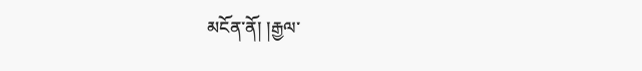མངོན་ནོ། །རྒྱལ་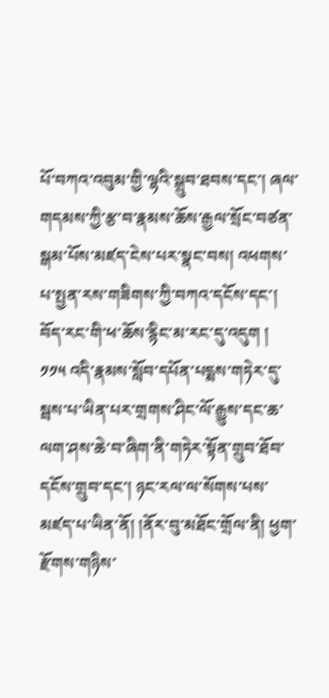པོ་བཀའ་འབུམ་གྱི་ལྷའི་སྒྲུབ་ཐབས་དང་། ཞལ་གདམས་ཀྱི་རྩ་བ་རྣམས་ཆོས་རྒྱལ་སྲོང་བཙན་སྒམ་པོས་མཛད་ངེས་པར་སྣང་བས། འཕགས་པ་སྤྱན་རས་གཟིགས་ཀྱི་བཀའ་དངོས་དང་། བོད་རང་གི་ཕ་ཆོས་རྙིང་མ་རང་དུ་འདུག །
༡༡༥ འདི་རྣམས་སློབ་དཔོན་པདྨས་གཏེར་དུ་སྦས་པ་ཡིན་པར་གྲགས་ཤིང་ལོ་རྒྱུས་དང་ཆ་ལག་ཤས་ཆེ་བ་ཞིག་ནི་གཏེར་སྟོན་གྲུབ་ཐོབ་དངོས་གྲུབ་དང་། ཉང་རལ་ལ་སོགས་པས་མཛད་པ་ཡིན་ནོ། །ནོར་བུ་མཐོང་གྲོལ་ནི། ཕྱག་རྫོགས་གཉིས་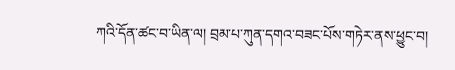ཀའི་དོན་ཚང་བ་ཡིན་ལ། བྲམ་པ་ཀུན་དགའ་བཟང་པོས་གཏེར་ནས་ཕྱུང་བ།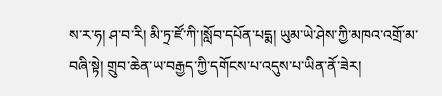ས་ར་ཧ། ཤ་བ་རི། མི་ཏྲ་ཛོ་ཀི་།སློབ་དཔོན་པདྨ། ཡུམ་ཡེ་ཤེས་ཀྱི་མཁའ་འགྲོ་མ་བཞི་སྟེ། གྲུབ་ཆེན་ཡ་བརྒྱད་ཀྱི་དགོངས་པ་འདུས་པ་ཡིན་ནོ་ཟེར།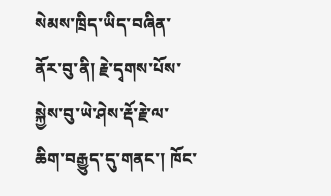སེམས་ཁྲིད་ཡིད་བཞིན་ནོར་བུ་ནི། རྗེ་དྭགས་པོས་སྐྱེས་བུ་ཡེ་ཤེས་རྡོ་རྗེ་ལ་ཆིག་བརྒྱུད་དུ་གནང་། ཁོང་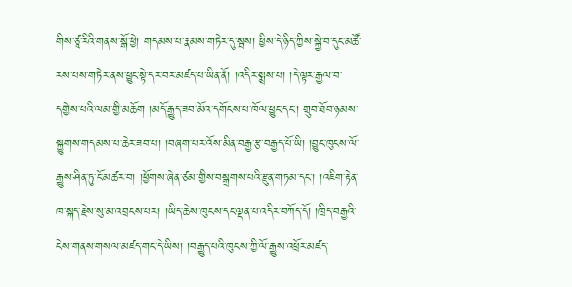གིས་ཙཱ་རིའི་གནས་སྒོ་ཕྱེ། གདམས་པ་རྣམས་གཏེར་དུ་སྦས། ཕྱིས་དེ་ཉིད་ཀྱིས་སྐྱེ་བ་དུང་མཚོ་རས་པས་གཏེར་ནས་ཕྱུང་སྟེ་དར་བར་མཛད་པ་ཡིན་ནོ། །འདིར་སྨྲས་པ། །དེ་ལྟར་རྒྱལ་བ་དགྱེས་པའི་ལམ་གྱི་མཆོག །མདོ་རྒྱུད་ཟབ་མོའ་དགོངས་པ་ཁོལ་ཕྱུང་དང་། གྲུབ་ཐོབ་ཉམས་སྐྱུགས་གདམས་པ་ཆེར་ཟབ་པ། །བཞག་པར་འོས་མིན་བརྒྱ་རྩ་བརྒྱད་པོ་ཡི། །བྱུང་ཁུངས་ལོ་རྒྱུས་ཤིན་ཏུ་ངོ་མཚར་བ། །ཕྱོགས་ཞེན་ཙམ་གྱིས་བསྒྲགས་པའི་རྫུན་གཏམ་དང་། །འཇིག་རྟེན་ཁ་སྐད་རྗེས་སུ་མ་འབྲངས་པར། །ཡིད་ཆེས་ཁུངས་དང་ལྡན་པ་འདིར་བཀོད་དོ། །ཁྲིད་བརྒྱའི་ངེས་གནས་གསལ་མཛད་གང་དེ་ཡིས། །བརྒྱུད་པའི་ཁུངས་ཀྱི་ལོ་རྒྱུས་འཕྲོར་མཛད་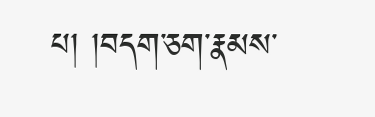པ། །བདག་ཅག་རྣམས་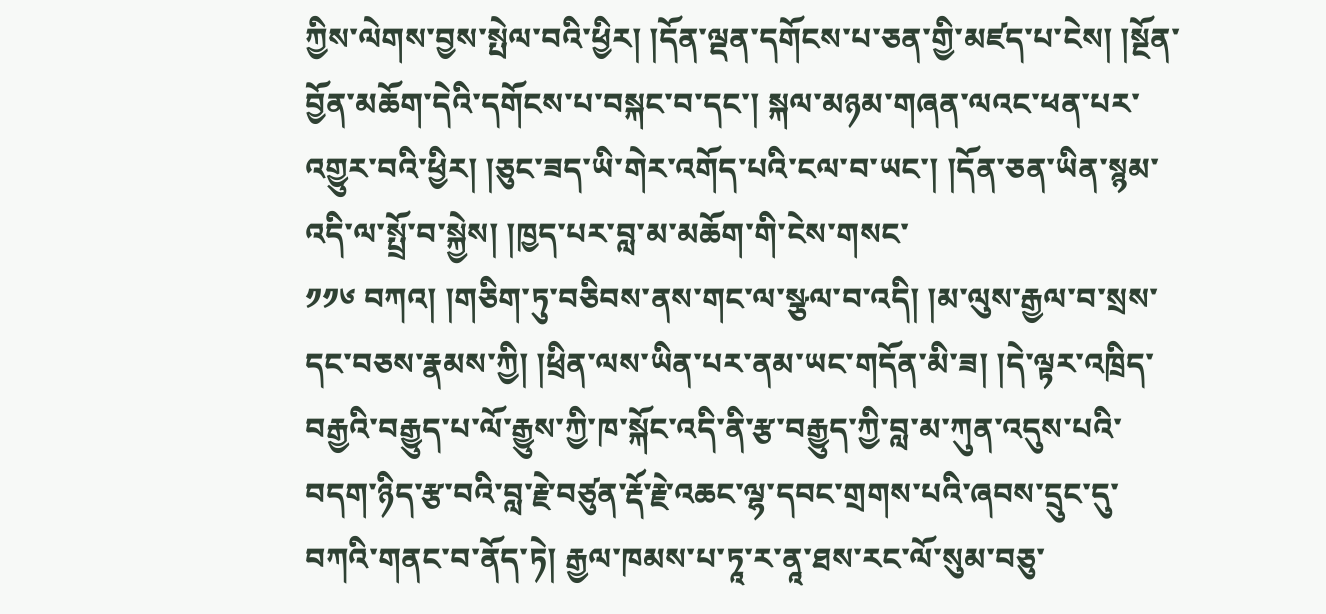ཀྱིས་ལེགས་བྱས་སྤེལ་བའི་ཕྱིར། །དོན་ལྡན་དགོངས་པ་ཅན་གྱི་མཛད་པ་ངེས། །སྔོན་བྱོན་མཆོག་དེའི་དགོངས་པ་བསྐང་བ་དང་། སྐལ་མཉམ་གཞན་ལའང་ཕན་པར་འགྱུར་བའི་ཕྱིར། །ཅུང་ཟད་ཡི་གེར་འགོད་པའི་ངལ་བ་ཡང་། །དོན་ཅན་ཡིན་སྙམ་འདི་ལ་སྤྲོ་བ་སྐྱེས། །ཁྱད་པར་བླ་མ་མཆོག་གི་ངེས་གསང་
༡༡༦ བཀའ། །གཅིག་ཏུ་བཅིབས་ནས་གང་ལ་སྩལ་བ་འདི། །མ་ལུས་རྒྱལ་བ་སྲས་དང་བཅས་རྣམས་ཀྱི། །ཕྲིན་ལས་ཡིན་པར་ནམ་ཡང་གདོན་མི་ཟ། །དེ་ལྟར་འཁྲིད་བརྒྱའི་བརྒྱུད་པ་ལོ་རྒྱུས་ཀྱི་ཁ་སྐོང་འདི་ནི་རྩ་བརྒྱུད་ཀྱི་བླ་མ་ཀུན་འདུས་པའི་བདག་ཉིད་རྩ་བའི་བླ་རྗེ་བཙུན་རྡོ་རྗེ་འཆང་ལྷ་དབང་གྲགས་པའི་ཞབས་དྲུང་དུ་བཀའི་གནང་བ་ནོད་ཏེ། རྒྱལ་ཁམས་པ་ཏཱ་ར་ནཱ་ཐས་རང་ལོ་སུམ་བཅུ་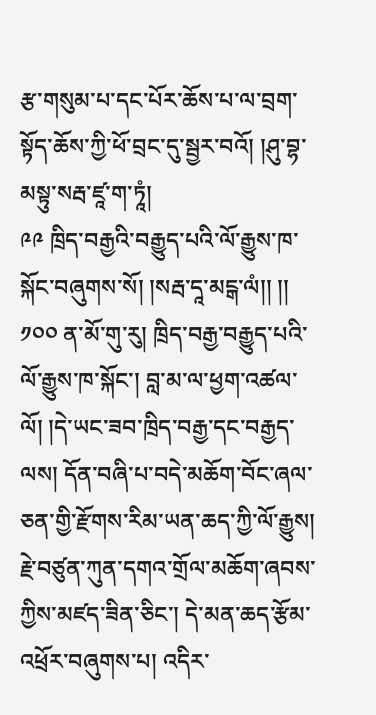རྩ་གསུམ་པ་དང་པོར་ཆོས་པ་ལ་བྲག་སྟོད་ཆོས་ཀྱི་ཕོ་བྲང་དུ་སྦྱར་བའོ། །ཤུ་བྷ་མསྟུ་སརྦ་ཛཱ་ག་ཏཱཾ།
༩༩ ཁྲིད་བརྒྱའི་བརྒྱུད་པའི་ལོ་རྒྱུས་ཁ་སྐོང་བཞུགས་སོ། །སརྦ་དཱ་མངྒ་ལཾ།། །།
༡༠༠ ན་མོ་གུ་རུ། ཁྲིད་བརྒྱ་བརྒྱུད་པའི་ལོ་རྒྱུས་ཁ་སྐོང་། བླ་མ་ལ་ཕྱག་འཚལ་ལོ། །དེ་ཡང་ཟབ་ཁྲིད་བརྒྱ་དང་བརྒྱད་ལས། དོན་བཞི་པ་བདེ་མཆོག་བོང་ཞལ་ཅན་གྱི་རྫོགས་རིམ་ཡན་ཆད་ཀྱི་ལོ་རྒྱུས། རྗེ་བཙུན་ཀུན་དགའ་གྲོལ་མཆོག་ཞབས་ཀྱིས་མཛད་ཟིན་ཅིང་། དེ་མན་ཆད་རྩོམ་འཕྲོར་བཞུགས་པ། འདིར་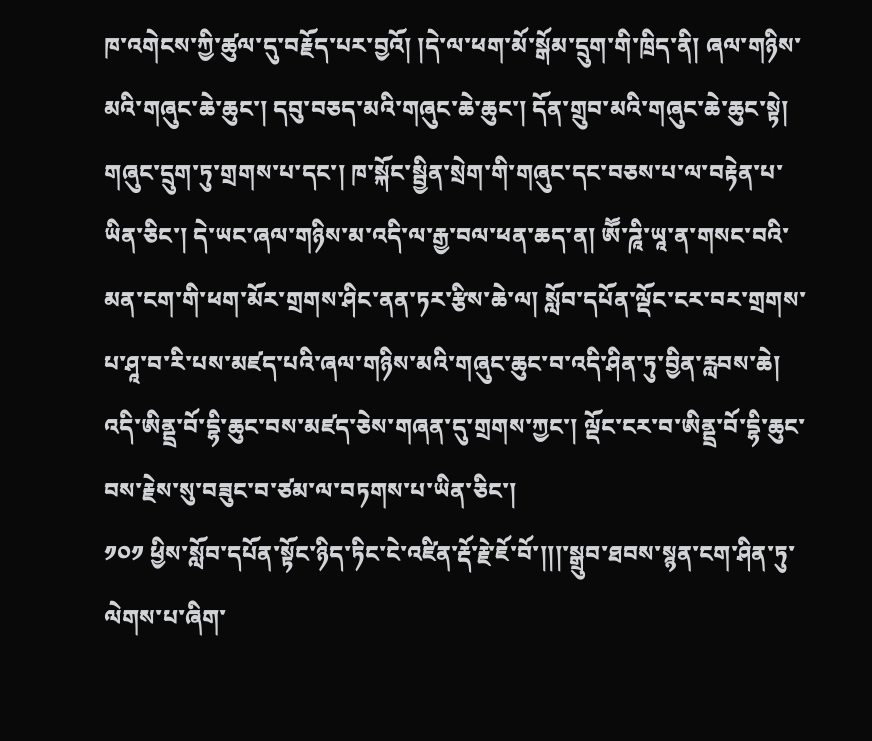ཁ་འགེངས་ཀྱི་ཚུལ་དུ་བརྗོད་པར་བྱའོ། །དེ་ལ་ཕག་མོ་སྒོམ་དྲུག་གི་ཁྲིད་ནི། ཞལ་གཉིས་མའི་གཞུང་ཆེ་ཆུང་། དབུ་བཅད་མའི་གཞུང་ཆེ་ཆུང་། དོན་གྲུབ་མའི་གཞུང་ཆེ་ཆུང་སྟེ། གཞུང་དྲུག་ཏུ་གྲགས་པ་དང་། ཁ་སྐོང་སྦྱིན་སྲེག་གི་གཞུང་དང་བཅས་པ་ལ་བརྟེན་པ་ཡིན་ཅིང་། དེ་ཡང་ཞལ་གཉིས་མ་འདི་ལ་རྒྱ་བལ་ཕན་ཆད་ན། ཨཽ་ཌཱི་ཡཱ་ན་གསང་བའི་མན་ངག་གི་ཕག་མོར་གྲགས་ཤིང་ནན་ཏར་རྩིས་ཆེ་ལ། སློབ་དཔོན་ལྡོང་ངར་བར་གྲགས་པ་ཤཱ་བ་རི་པས་མཛད་པའི་ཞལ་གཉིས་མའི་གཞུང་ཆུང་བ་འདི་ཤིན་ཏུ་བྱིན་རླབས་ཆེ། འདི་ཨིནྡྲ་བོ་དྷི་ཆུང་བས་མཛད་ཅེས་གཞན་དུ་གྲགས་ཀྱང་། ལྡོང་ངར་བ་ཨིནྡྲ་བོ་དྷི་ཆུང་བས་རྗེས་སུ་བཟུང་བ་ཙམ་ལ་བཏགས་པ་ཡིན་ཅིང་།
༡༠༡ ཕྱིས་སློབ་དཔོན་སྟོང་ཉིད་ཏིང་ངེ་འཛིན་རྡོ་རྗེ་ཇོ་བོ་།།།་སྒྲུབ་ཐབས་སྙན་ངག་ཤིན་ཏུ་ལེགས་པ་ཞིག་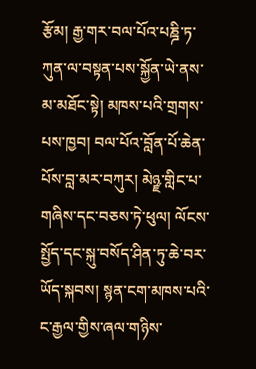རྩོམ། རྒྱ་གར་བལ་པོའ་པཎྜི་ཏ་ཀུན་ལ་བསྟན་པས་སྐྱོན་ཡེ་ནས་མ་མཐོང་སྟེ། མཁས་པའི་གྲགས་པས་ཁྱབ། བལ་པོའ་བློན་པོ་ཆེན་པོས་བླ་མར་བཀུར། མེཉྫ་གླིང་པ་གཞིས་དང་བཅས་ཏེ་ཕུལ། ལོངས་སྤྱོད་དང་སྐུ་བསོད་ཤིན་ཏུ་ཆེ་བར་ཡོད་སྐབས། སྙན་ངག་མཁས་པའི་ང་རྒྱལ་གྱིས་ཞལ་གཉིས་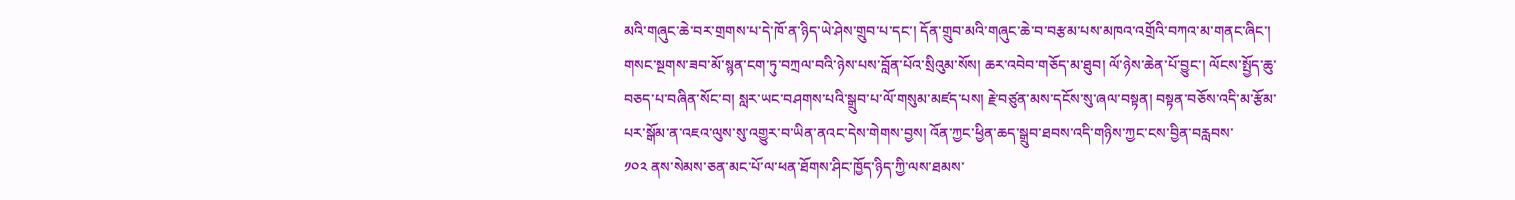མའི་གཞུང་ཆེ་བར་གྲགས་པ་དེ་ཁོ་ན་ཉིད་ཡེ་ཤེས་གྲུབ་པ་དང་། དོན་གྲུབ་མའི་གཞུང་ཆེ་བ་བརྩམ་པས་མཁའ་འགྲོའི་བཀའ་མ་གནང་ཞིང་། གསང་སྔགས་ཟབ་མོ་སྙན་ངག་ཏུ་བཀྲལ་བའི་ཉེས་པས་བློན་པོའ་སྲིའུམ་སོས། ཆར་འབེབ་གཅོད་མ་ཐུབ། ལོ་ཉེས་ཆེན་པོ་བྱུང་། ལོངས་སྤྱོད་ཆུ་བཅད་པ་བཞིན་སོང་བ། སླར་ཡང་བཤགས་པའི་སྒྲུབ་པ་ལོ་གསུམ་མཛད་པས། རྗེ་བཙུན་མས་དངོས་སུ་ཞལ་བསྟན། བསྟན་བཅོས་འདི་མ་རྩོམ་པར་སྒོམ་ན་འཇའ་ལུས་སུ་འགྱུར་བ་ཡིན་ནའང་དེས་གེགས་བྱས། འོན་ཀྱང་ཕྱིན་ཆད་སྒྲུབ་ཐབས་འདི་གཉིས་ཀྱང་ངས་བྱིན་བརླབས་
༡༠༢ ནས་སེམས་ཅན་མང་པོ་ལ་ཕན་ཐོགས་ཤིང་ཁྱོད་ཉིད་ཀྱི་ལས་ཐམས་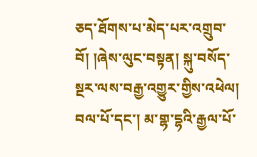ཅད་ཐོགས་པ་མེད་པར་འགྲུབ་བོ། །ཞེས་ལུང་བསྟན། སྐུ་བསོད་སྔར་ལས་བརྒྱ་འགྱུར་གྱིས་འཕེལ། བལ་པོ་དང་། མ་གྷ་དྷའི་རྒྱལ་པོ་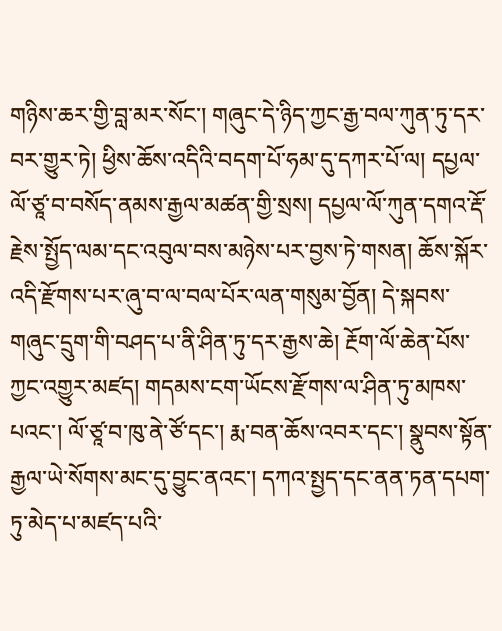གཉིས་ཆར་གྱི་བླ་མར་སོང་། གཞུང་དེ་ཉིད་ཀྱང་རྒྱ་བལ་ཀུན་ཏུ་དར་བར་གྱུར་ཏེ། ཕྱིས་ཆོས་འདིའི་བདག་པོ་ཧམ་དུ་དཀར་པོ་ལ། དཔྱལ་ལོ་ཙཱ་བ་བསོད་ནམས་རྒྱལ་མཚན་གྱི་སྲས། དཔྱལ་ལོ་ཀུན་དགའ་རྡོ་རྗེས་སྤྱོད་ལམ་དང་འབུལ་བས་མཉེས་པར་བྱས་ཏེ་གསན། ཆོས་སྐོར་འདི་རྫོགས་པར་ཞུ་བ་ལ་བལ་པོར་ལན་གསུམ་བྱོན། དེ་སྐབས་གཞུང་དྲུག་གི་བཤད་པ་ནི་ཤིན་ཏུ་དར་རྒྱས་ཆེ། རྔོག་ལོ་ཆེན་པོས་ཀྱང་འགྱུར་མཛད། གདམས་ངག་ཡོངས་རྫོགས་ལ་ཤིན་ཏུ་མཁས་པའང་། ལོ་ཙཱ་བ་ཁུ་ནེ་ཙོ་དང་། རྨ་བན་ཆོས་འབར་དང་། སྣུབས་སྟོན་རྒྱལ་ཡེ་སོགས་མང་དུ་བྱུང་ནའང་། དཀའ་སྤྱད་དང་ནན་ཏན་དཔག་ཏུ་མེད་པ་མཛད་པའི་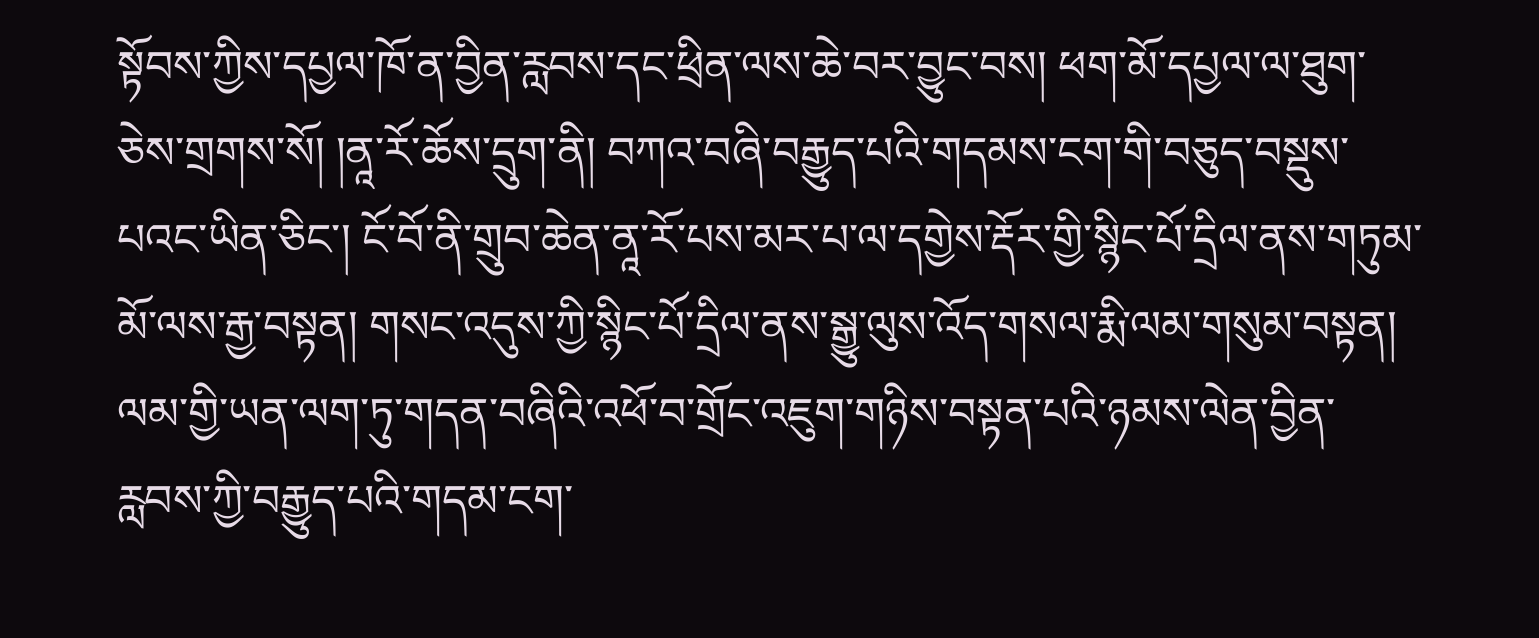སྟོབས་ཀྱིས་དཔྱལ་ཁོ་ན་བྱིན་རླབས་དང་ཕྲིན་ལས་ཆེ་བར་བྱུང་བས། ཕག་མོ་དཔྱལ་ལ་ཐུག་ཅེས་གྲགས་སོ། །ནཱ་རོ་ཆོས་དྲུག་ནི། བཀའ་བཞི་བརྒྱུད་པའི་གདམས་ངག་གི་བཅུད་བསྡུས་པའང་ཡིན་ཅིང་། ངོ་བོ་ནི་གྲུབ་ཆེན་ནཱ་རོ་པས་མར་པ་ལ་དགྱེས་རྡོར་གྱི་སྙིང་པོ་དྲིལ་ནས་གཏུམ་མོ་ལས་རྒྱ་བསྟན། གསང་འདུས་ཀྱི་སྙིང་པོ་དྲིལ་ནས་སྒྱུ་ལུས་འོད་གསལ་རྨི་ལམ་གསུམ་བསྟན། ལམ་གྱི་ཡན་ལག་ཏུ་གདན་བཞིའི་འཕོ་བ་གྲོང་འཇུག་གཉིས་བསྟན་པའི་ཉམས་ལེན་བྱིན་རླབས་ཀྱི་བརྒྱུད་པའི་གདམ་ངག་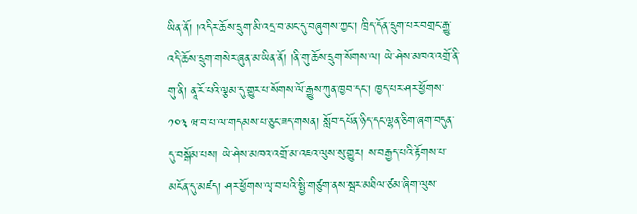ཡིན་ནོ། །འདིར་ཆོས་དྲུག་མི་འདྲ་བ་མང་དུ་བཞུགས་ཀྱང་། ཁྲིད་དོན་དྲུག་པར་བགྲང་རྒྱུ་འདི་ཆོས་དྲུག་གསེར་ཞུན་མ་ཡིན་ནོ། །ནི་གུ་ཆོས་དྲུག་སོགས་ལ། ཡེ་ཤེས་མཁའ་འགྲོ་ནི་གུ་ནི། ནཱ་རོ་པའི་ལྕམ་དུ་གྱུར་པ་སོགས་ལོ་རྒྱུས་ཀུན་ཁྱབ་དང་། ཁྱད་པར་ཤར་ཕྱོགས་
༡༠༣ ཝ་བ་པ་ལ་གདམས་པ་ཅུང་ཟད་གསན། སློབ་དཔོན་ཉིད་དང་ལྷན་ཅིག་ཞག་བདུན་དུ་བསྒོམ་པས། ཡེ་ཤེས་མཁའ་འགྲོ་མ་འཇའ་ལུས་སུ་གྱུར། ས་བརྒྱད་པའི་རྟོགས་པ་མངོན་དུ་མཛད། ཤར་ཕྱོགས་ལྭ་བ་པའི་སྤྱི་གཙུག་ནས་སྦར་མཐིལ་ཙམ་ཞིག་ལུས་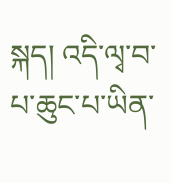སྐད། འདི་ལྭ་བ་པ་ཆུང་པ་ཡིན་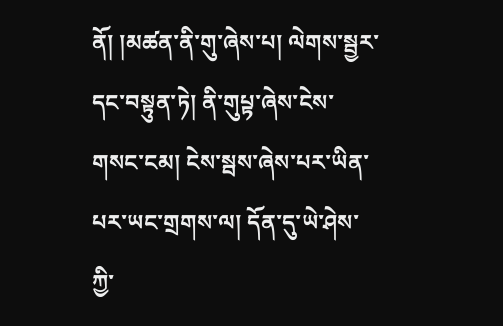ནོ། །མཚན་ནི་གུ་ཞེས་པ། ལེགས་སྦྱར་དང་བསྟུན་ཏེ། ནི་གུཔྟ་ཞེས་ངེས་གསང་ངམ། ངེས་སྦས་ཞེས་པར་ཡིན་པར་ཡང་གྲགས་ལ། དོན་དུ་ཡེ་ཤེས་ཀྱི་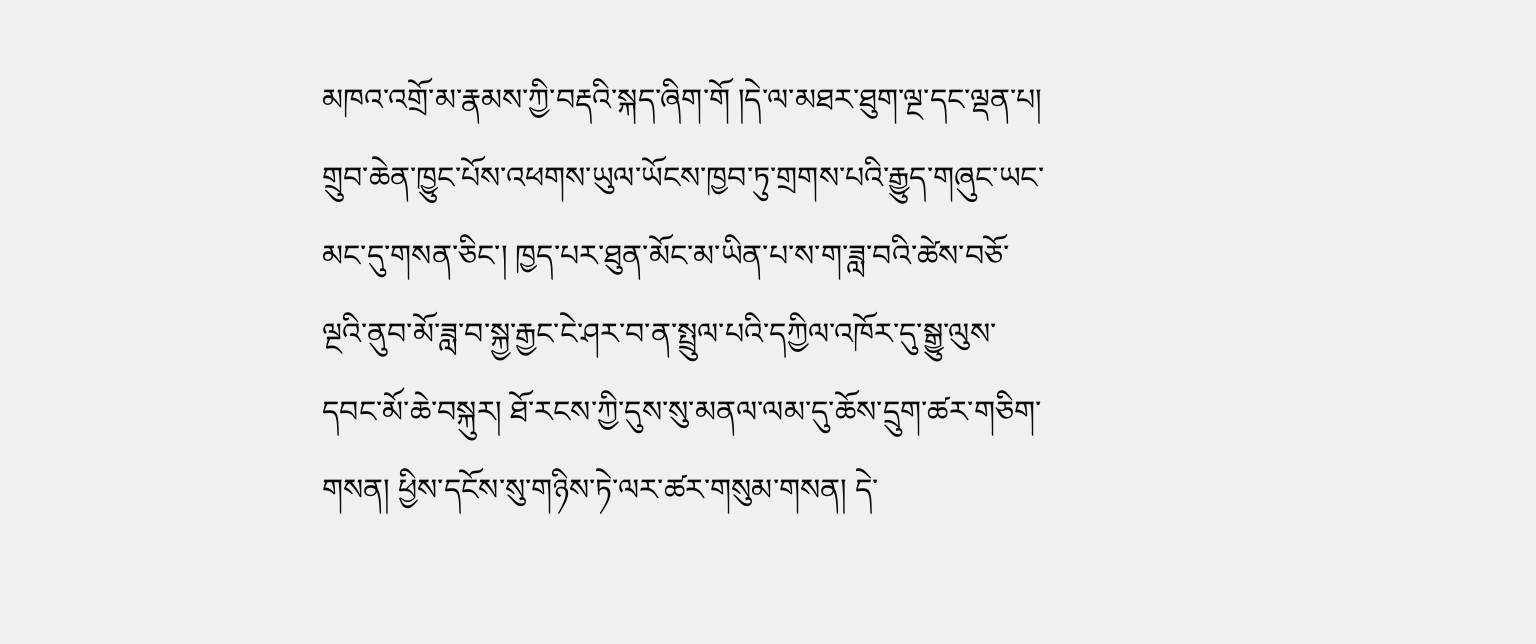མཁའ་འགྲོ་མ་རྣམས་ཀྱི་བརྡའི་སྐད་ཞིག་གོ །དེ་ལ་མཐར་ཐུག་ལྔ་དང་ལྡན་པ། གྲུབ་ཆེན་ཁྱུང་པོས་འཕགས་ཡུལ་ཡོངས་ཁྱབ་ཏུ་གྲགས་པའི་རྒྱུད་གཞུང་ཡང་མང་དུ་གསན་ཅིང་། ཁྱད་པར་ཐུན་མོང་མ་ཡིན་པ་ས་ག་ཟླ་བའི་ཚེས་བཅོ་ལྔའི་ནུབ་མོ་ཟླ་བ་སྐྱ་རྒྱང་ངེ་ཤར་བ་ན་སྤྲུལ་པའི་དཀྱིལ་འཁོར་དུ་སྒྱུ་ལུས་དབང་མོ་ཆེ་བསྐུར། ཐོ་རངས་ཀྱི་དུས་སུ་མནལ་ལམ་དུ་ཆོས་དྲུག་ཚར་གཅིག་གསན། ཕྱིས་དངོས་སུ་གཉིས་ཏེ་ལར་ཚར་གསུམ་གསན། དེ་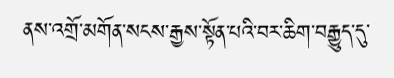ནས་འགྲོ་མགོན་སངས་རྒྱས་སྟོན་པའི་བར་ཆིག་བརྒྱུད་དུ་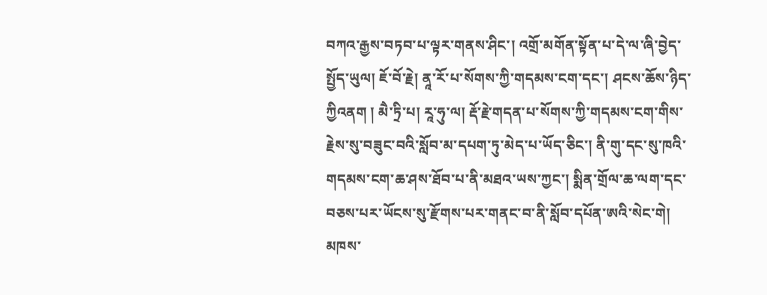བཀའ་རྒྱས་བཏབ་པ་ལྟར་གནས་ཤིང་། འགྲོ་མགོན་སྟོན་པ་དེ་ལ་ཞི་བྱེད་སྤྱོད་ཡུལ། ཇོ་བོ་རྗེ། ནཱ་རོ་པ་སོགས་ཀྱི་གདམས་ངག་དང་། ཤངས་ཆོས་ཉིད་ཀྱིའནག ། མཻ་ཏྲི་པ། རཱ་ཧུ་ལ། རྡོ་རྗེ་གདན་པ་སོགས་ཀྱི་གདམས་ངག་གིས་རྗེས་སུ་བཟུང་བའི་སློབ་མ་དཔག་ཏུ་མེད་པ་ཡོད་ཅིང་། ནི་གུ་དང་སུ་ཁའི་གདམས་ངག་ཆ་ཤས་ཐོབ་པ་ནི་མཐའ་ཡས་ཀྱང་། སྨིན་གྲོལ་ཆ་ལག་དང་བཅས་པར་ཡོངས་སུ་རྫོགས་པར་གནང་བ་ནི་སློབ་དཔོན་ཨའི་སེང་གེ། མཁས་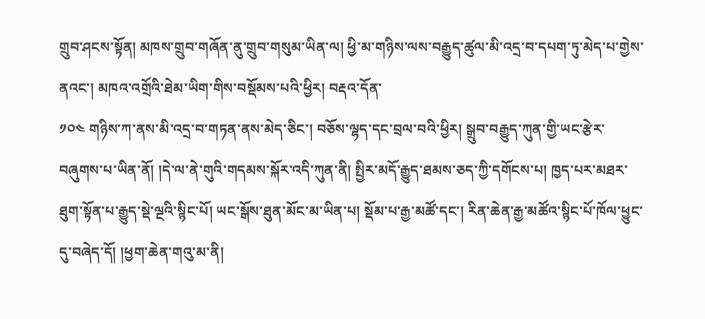གྲུབ་ཤངས་སྟོན། མཁས་གྲུབ་གཞོན་ནུ་གྲུབ་གསུམ་ཡིན་ལ། ཕྱི་མ་གཉིས་ལས་བརྒྱུད་ཚུལ་མི་འདྲ་བ་དཔག་ཏུ་མེད་པ་གྱེས་ནའང་། མཁའ་འགྲོའི་ཐེམ་ཡིག་གིས་བསྡོམས་པའི་ཕྱིར། བརྡའ་དོན་
༡༠༤ གཉིས་ཀ་ནས་མི་འདྲ་བ་གཏན་ནས་མེད་ཅིང་། བཅོས་ལྷད་དང་བྲལ་བའི་ཕྱིར། སྒྲུབ་བརྒྱུད་ཀུན་གྱི་ཡང་རྩེར་བཞུགས་པ་ཡིན་ནོ། །དེ་ལ་ནེ་གུའི་གདམས་སྐོར་འདི་ཀུན་ནི། སྤྱིར་མདོ་རྒྱུད་ཐམས་ཅད་ཀྱི་དགོངས་པ། ཁྱད་པར་མཐར་ཐུག་སྟོན་པ་རྒྱུད་སྡེ་ལྔའི་སྙིང་པོ། ཡང་སྒོས་ཐུན་མོང་མ་ཡིན་པ། སྡོམ་པ་རྒྱ་མཚོ་དང་། རིན་ཆེན་རྒྱ་མཚོའ་སྙིང་པོ་ཁོལ་ཕྱུང་དུ་བཞེད་དོ། །ཕྱག་ཆེན་གའུ་མ་ནི།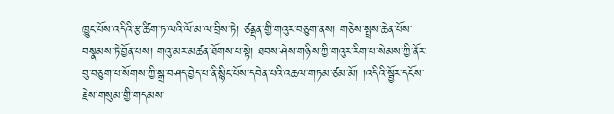ཁྱུང་པོས་འདིའི་རྩ་ཚིག་ཏ་ལའི་ལོ་མ་ལ་བྲིས་ཏེ། ཙནྡན་གྱི་གའུར་བཅུག་ནས། གཅེས་སྤྲས་ཆེན་པོས་བསྣམས་ཏེ་བྱོན་པས། གའུ་མར་མཚན་ཐོགས་པ་སྟེ། ཐབས་ཤེས་གཉིས་ཀྱི་གའུར་རིག་པ་སེམས་ཀྱི་ནོར་བུ་བཅུག་པ་སོགས་ཀྱི་སྒྲ་བཤད་བྱེད་པ་ནི་སྙིང་པོས་དབེན་པའི་འཆལ་གཏམ་ཙམ་མོ། །འདིའི་སྦྱོར་དངོས་རྗེས་གསུམ་གྱི་གདམས་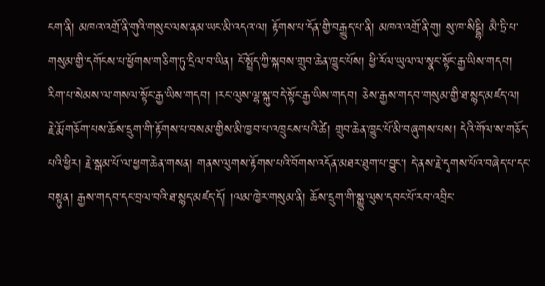ངག་ནི། མཁའ་འགྲོ་ནི་གུའི་གསུང་ལས་ནམ་ཡང་མི་འདའ་ལ། རྟོགས་པ་དོན་གྱི་བརྒྱུད་པ་ནི། མཁའ་འགྲོ་ནི་གུ། སུ་ཁ་སིདྡྷི། མཻ་ཏྲི་པ་གསུམ་གྱི་དགོངས་པ་ཕྱོགས་གཅིག་ཏུ་དྲིལ་བ་ཡིན། ངོ་སྤྲོད་ཀྱི་སྐབས་གྲུབ་ཆེན་ཁྱུང་པོས། ཕྱི་རོལ་ཡུལ་ལ་སྣང་སྟོང་རྒྱ་ཡིས་གདབ། རིག་པ་སེམས་ལ་གསལ་སྟོང་རྒྱ་ཡིས་གདབ། །རང་ལུས་ལྷ་སྐུ་བདེ་སྟོང་རྒྱ་ཡིས་གདབ། ཅེས་རྒྱས་གདབ་གསུམ་གྱི་ཐ་སྙད་མཛད་ལ། རྗེ་རྨོ་གཅོག་པས་ཆོས་དྲུག་གི་རྟོགས་པ་བསམ་གྱིས་མི་ཁྱབ་པ་འཁྲུངས་པའི་ཚེ། གྲུབ་ཆེན་ཁྱུང་པོ་མི་བཞུགས་པས། དེའི་གོལ་ས་གཅོད་པའི་ཕྱིར། རྗེ་སྒམ་པོ་ལ་ཕྱག་ཆེན་གསན། གནས་ལུགས་རྟོགས་པའི་བོགས་འདོན་མཐར་ཐུག་པ་བྱུང་། དེ་ནས་རྗེ་དྭགས་པོའ་བཞེད་པ་དང་བསྟུན། རྒྱས་གདབ་དང་བྲལ་བའི་ཐ་སྙད་མཛད་དོ། །ལམ་ཁྱེར་གསུམ་ནི། ཆོས་དྲུག་གི་སྒྱུ་ལུས་དབང་པོ་རབ་འབྲིང་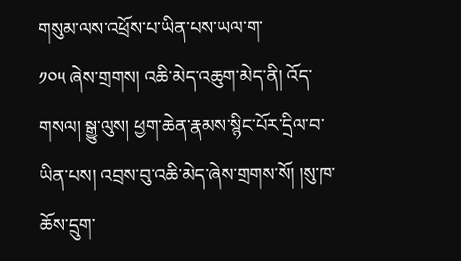གསུམ་ལས་འཕྲོས་པ་ཡིན་པས་ཡལ་ག་
༡༠༥ ཞེས་གྲགས། འཆི་མེད་འཆུག་མེད་ནི། འོད་གསལ། སྒྱུ་ལུས། ཕྱག་ཆེན་རྣམས་སྙིང་པོར་དྲིལ་བ་ཡིན་པས། འབྲས་བུ་འཆི་མེད་ཞེས་གྲགས་སོ། །སུ་ཁ་ཆོས་དྲུག་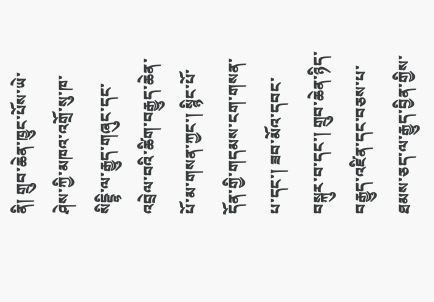ནི། གྲུབ་ཆེན་ཁྱུང་པོས་ཡེ་ཤེས་ཀྱི་མཁའ་འགྲོ་སུ་ཁ་སིདྡྷི་ལ་རྒྱུད་གཞུང་དང་འབྲེལ་བའི་ཚིག་བརྒྱུད་ཆེན་པོ་མ་གསན་ཀྱང་། སྙིང་པོ་དོན་གྱི་གདམས་ངག་གསན་པ་དང་། ཟབ་མོའ་དབང་བསྐུར་བ་དང་། གྲུབ་ཆེན་ཉིད་བརྒྱུད་འཛིན་དང་བཅས་པ་ཐམས་ཅད་ལ་རྒྱུད་བྱིན་གྱིས་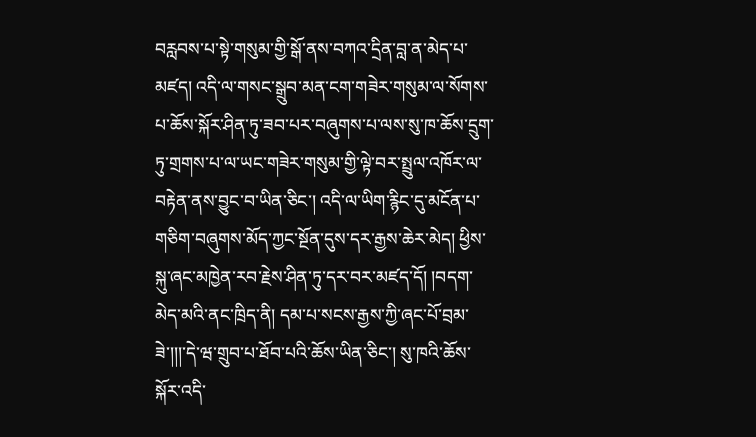བརླབས་པ་སྟེ་གསུམ་གྱི་སྒོ་ནས་བཀའ་དྲིན་བླ་ན་མེད་པ་མཛད། འདི་ལ་གསང་སྒྲུབ་མན་ངག་གཟེར་གསུམ་ལ་སོགས་པ་ཆོས་སྐོར་ཤིན་ཏུ་ཟབ་པར་བཞུགས་པ་ལས་སུ་ཁ་ཆོས་དྲུག་ཏུ་གྲགས་པ་ལ་ཡང་གཟེར་གསུམ་གྱི་ལྟེ་བར་སྤྲུལ་འཁོར་ལ་བརྟེན་ནས་བྱུང་བ་ཡིན་ཅིང་། འདི་ལ་ཡིག་རྙིང་དུ་མངོན་པ་གཅིག་བཞུགས་མོད་ཀྱང་སྔོན་དུས་དར་རྒྱས་ཆེར་མེད། ཕྱིས་སྐུ་ཞང་མཁྱེན་རབ་རྗེས་ཤིན་ཏུ་དར་བར་མཛད་དོ། །བདག་མེད་མའི་ནང་ཁྲིད་ནི། དམ་པ་སངས་རྒྱས་ཀྱི་ཞང་པོ་བྲམ་ཟེ་།།།་དེ་ཝ་གྲུབ་པ་ཐོབ་པའི་ཆོས་ཡིན་ཅིང་། སུ་ཁའི་ཆོས་སྐོར་འདི་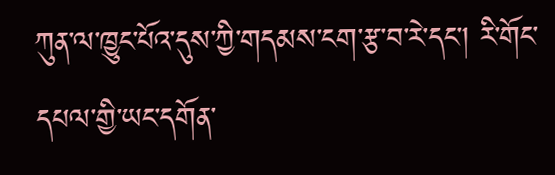ཀུན་ལ་ཁྱུང་པོའ་དུས་ཀྱི་གདམས་ངག་རྩ་བ་རེ་དང་། རི་གོང་དཔལ་གྱི་ཡང་དགོན་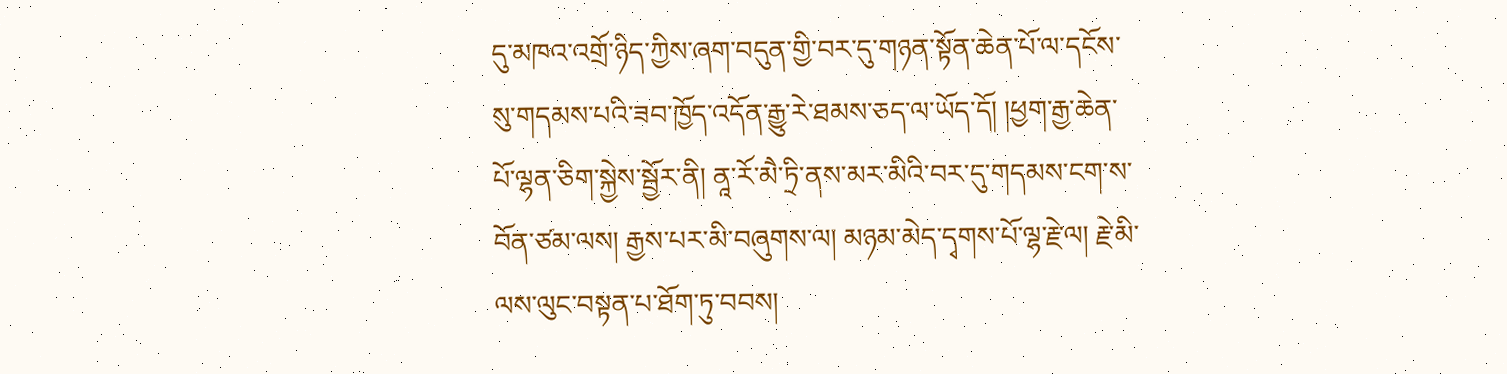དུ་མཁའ་འགྲོ་ཉིད་ཀྱིས་ཞག་བདུན་གྱི་བར་དུ་གཉན་སྟོན་ཆེན་པོ་ལ་དངོས་སུ་གདམས་པའི་ཟབ་ཁྱོད་འདོན་རྒྱུ་རེ་ཐམས་ཅད་ལ་ཡོད་དོ། །ཕྱག་རྒྱ་ཆེན་པོ་ལྷན་ཅིག་སྐྱེས་སྦྱོར་ནི། ནཱ་རོ་མཻ་ཏྲི་ནས་མར་མིའི་བར་དུ་གདམས་ངག་ས་བོན་ཙམ་ལས། རྒྱས་པར་མི་བཞུགས་ལ། མཉམ་མེད་དྭགས་པོ་ལྷ་རྗེ་ལ། རྗེ་མི་ལས་ལུང་བསྟན་པ་ཐོག་ཏུ་བབས།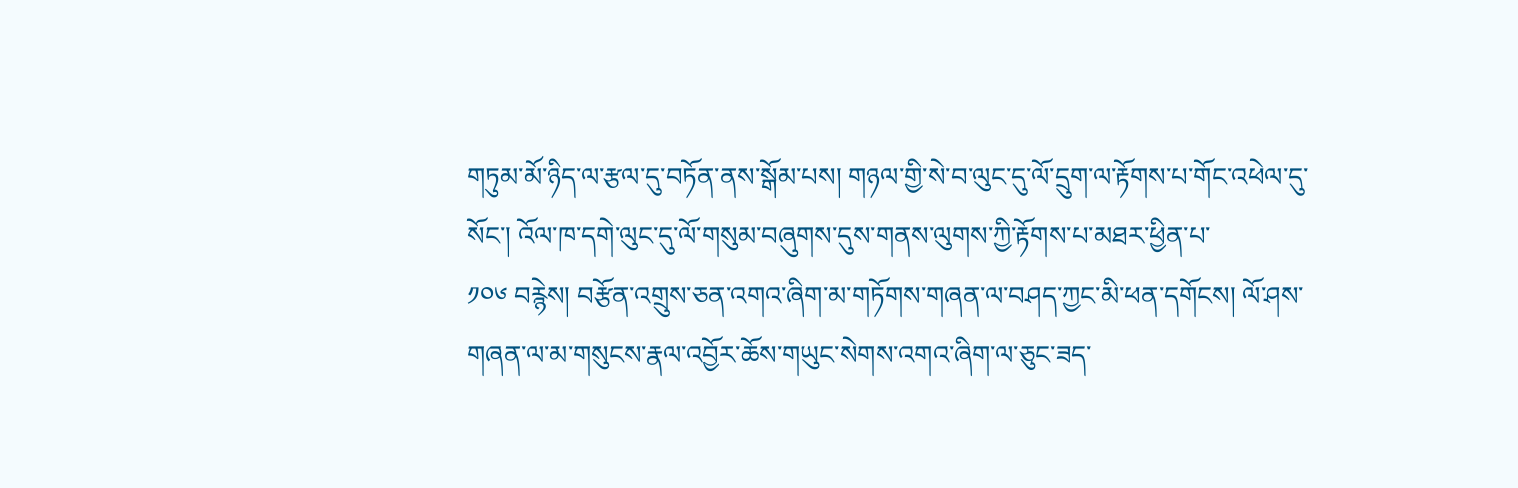གཏུམ་མོ་ཉིད་ལ་རྩལ་དུ་བཏོན་ནས་སྒོམ་པས། གཉལ་གྱི་སེ་བ་ལུང་དུ་ལོ་དྲུག་ལ་རྟོགས་པ་གོང་འཕེལ་དུ་སོང་། འོལ་ཁ་དགེ་ལུང་དུ་ལོ་གསུམ་བཞུགས་དུས་གནས་ལུགས་ཀྱི་རྟོགས་པ་མཐར་ཕྱིན་པ་
༡༠༦ བརྙེས། བརྩོན་འགྲུས་ཅན་འགའ་ཞིག་མ་གཏོགས་གཞན་ལ་བཤད་ཀྱང་མི་ཕན་དགོངས། ལོ་ཤས་གཞན་ལ་མ་གསུངས་རྣལ་འབྱོར་ཆོས་གཡུང་སེགས་འགའ་ཞིག་ལ་ཅུང་ཟད་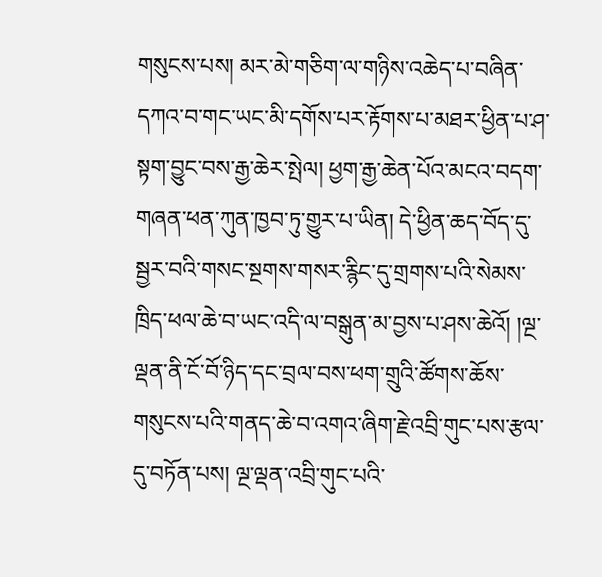གསུངས་པས། མར་མེ་གཅིག་ལ་གཉིས་འཆེད་པ་བཞིན་དཀའ་བ་གང་ཡང་མི་དགོས་པར་རྟོགས་པ་མཐར་ཕྱིན་པ་ཤ་སྟག་བྱུང་བས་རྒྱ་ཆེར་སྤེལ། ཕྱག་རྒྱ་ཆེན་པོའ་མངའ་བདག་གཞན་ཕན་ཀུན་ཁྱབ་ཏུ་གྱུར་པ་ཡིན། དེ་ཕྱིན་ཆད་བོད་དུ་སྦྱར་བའི་གསང་སྔགས་གསར་རྙིང་དུ་གྲགས་པའི་སེམས་ཁྲིད་ཕལ་ཆེ་བ་ཡང་འདི་ལ་བསྒུན་མ་བྱས་པ་ཤས་ཆེའོ། །ལྔ་ལྡན་ནི་ངོ་བོ་ཉིད་དང་བྲལ་བས་ཕག་གྲུའི་ཚོགས་ཆོས་གསུངས་པའི་གནད་ཆེ་བ་འགའ་ཞིག་རྗེ་འབྲི་གུང་པས་རྩལ་དུ་བཏོན་པས། ལྔ་ལྡན་འབྲི་གུང་པའི་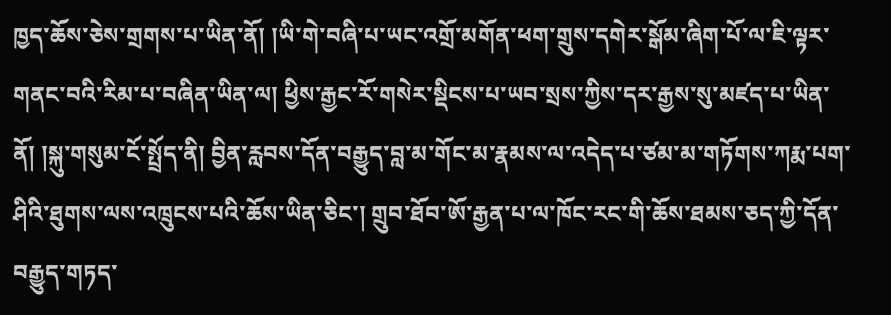ཁྱད་ཆོས་ཅེས་གྲགས་པ་ཡིན་ནོ། །ཡི་གེ་བཞི་པ་ཡང་འགྲོ་མགོན་ཕག་གྲུས་དགེར་སྒོམ་ཞིག་པོ་ལ་ཇི་ལྟར་གནང་བའི་རིམ་པ་བཞིན་ཡིན་ལ། ཕྱིས་རྒྱང་རོ་གསེར་སྡིངས་པ་ཡབ་སྲས་ཀྱིས་དར་རྒྱས་སུ་མཛད་པ་ཡིན་ནོ། །སྐུ་གསུམ་ངོ་སྤྲོད་ནི། བྱིན་རླབས་དོན་བརྒྱུད་བླ་མ་གོང་མ་རྣམས་ལ་འདེད་པ་ཙམ་མ་གཏོགས་ཀརྨ་པག་ཤིའི་ཐུགས་ལས་འཁྲུངས་པའི་ཆོས་ཡིན་ཅིང་། གྲུབ་ཐོབ་ཨོ་རྒྱན་པ་ལ་ཁོང་རང་གི་ཆོས་ཐམས་ཅད་ཀྱི་དོན་བརྒྱུད་གཏད་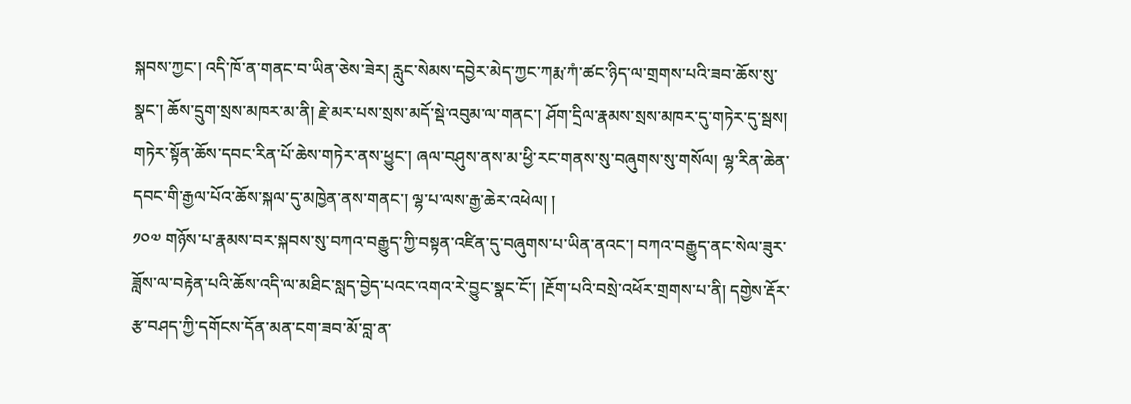སྐབས་ཀྱང་། འདི་ཁོ་ན་གནང་བ་ཡིན་ཅེས་ཟེར། རླུང་སེམས་དབྱེར་མེད་ཀྱང་ཀརྨ་ཀཾ་ཚང་ཉིད་ལ་གྲགས་པའི་ཟབ་ཆོས་སུ་སྣང་། ཆོས་དྲུག་སྲས་མཁར་མ་ནི། རྗེ་མར་པས་སྲས་མདོ་སྡེ་འབུམ་ལ་གནང་། ཤོག་དྲིལ་རྣམས་སྲས་མཁར་དུ་གཏེར་དུ་སྦས། གཏེར་སྟོན་ཆོས་དབང་རིན་པོ་ཆེས་གཏེར་ནས་ཕྱུང་། ཞལ་བཤུས་ནས་མ་ཕྱི་རང་གནས་སུ་བཞུགས་སུ་གསོལ། ལྷ་རིན་ཆེན་དབང་གི་རྒྱལ་པོའ་ཆོས་སྐལ་དུ་མཁྱེན་ནས་གནང་། ལྷ་པ་ལས་རྒྱ་ཆེར་འཕེལ། །
༡༠༧ གཉོས་པ་རྣམས་བར་སྐབས་སུ་བཀའ་བརྒྱུད་ཀྱི་བསྟན་འཛིན་དུ་བཞུགས་པ་ཡིན་ནའང་། བཀའ་བརྒྱུད་ནང་སེལ་ཟུར་ཟློས་ལ་བརྟེན་པའི་ཆོས་འདི་ལ་མཐིང་སླད་བྱེད་པའང་འགའ་རེ་བྱུང་སྣང་ངོ་། །རྔོག་པའི་བསྲེ་འཕོར་གྲགས་པ་ནི། དགྱེས་རྡོར་རྩ་བཤད་ཀྱི་དགོངས་དོན་མན་ངག་ཟབ་མོ་བླ་ན་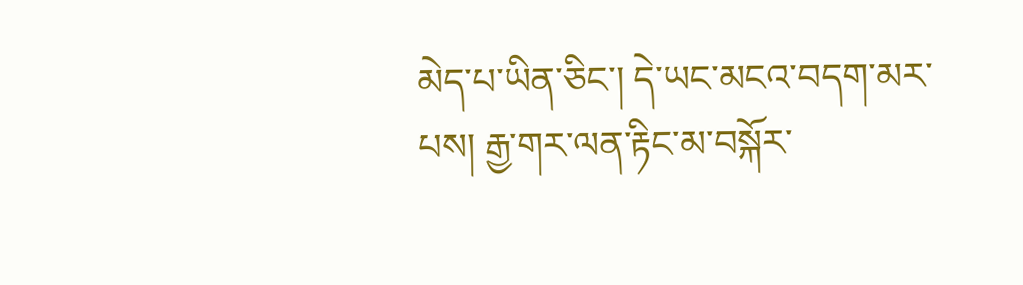མེད་པ་ཡིན་ཅིང་། དེ་ཡང་མངའ་བདག་མར་པས། རྒྱ་གར་ལན་རྟིང་མ་བསྐོར་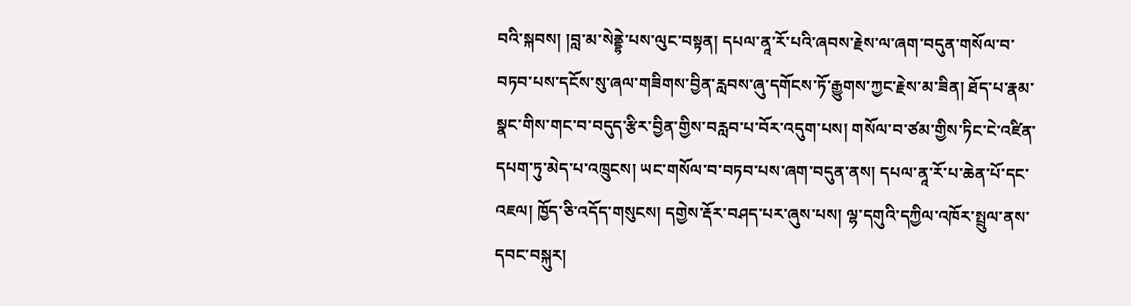བའི་སྐབས། །བླ་མ་སེནྡྷེ་པས་ལུང་བསྟན། དཔལ་ནཱ་རོ་པའི་ཞབས་རྗེས་ལ་ཞག་བདུན་གསོལ་བ་བཏབ་པས་དངོས་སུ་ཞལ་གཟིགས་བྱིན་རླབས་ཞུ་དགོངས་ཏོ་རྒྱུགས་ཀྱང་རྗེས་མ་ཟིན། ཐོད་པ་རྣམ་སྣང་གིས་གང་བ་བདུད་རྩིར་བྱིན་གྱིས་བརླབ་པ་བོར་འདུག་པས། གསོལ་བ་ཙམ་གྱིས་ཏིང་ངེ་འཛིན་དཔག་ཏུ་མེད་པ་འཁྲུངས། ཡང་གསོལ་བ་བཏབ་པས་ཞག་བདུན་ནས། དཔལ་ནཱ་རོ་པ་ཆེན་པོ་དང་འཇལ། ཁྱོད་ཅི་འདོད་གསུངས། དགྱེས་རྡོར་བཤད་པར་ཞུས་པས། ལྷ་དགུའི་དཀྱིལ་འཁོར་སྤྲུལ་ནས་དབང་བསྐུར།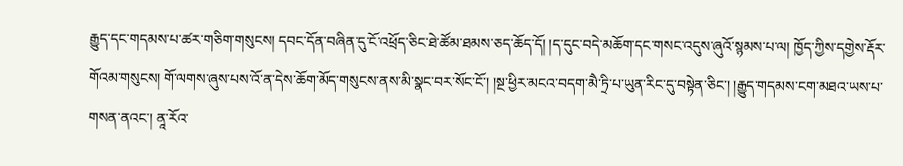རྒྱུད་དང་གདམས་པ་ཚར་གཅིག་གསུངས། དབང་དོན་བཞིན་དུ་ངོ་འཕྲོད་ཅིང་ཐེ་ཚོམ་ཐམས་ཅད་ཆོད་དོ། །ད་དུང་བདེ་མཆོག་དང་གསང་འདུས་ཞུའོ་སྙམས་པ་ལ། ཁྱོད་ཀྱིས་དགྱེས་རྡོར་གོའམ་གསུངས། གོ་ལགས་ཞུས་པས་འོ་ན་དེས་ཆོག་མོད་གསུངས་ནས་མི་སྣང་བར་སོང་ངོ་། །སྔ་ཕྱིར་མངའ་བདག་མཻ་ཏྲི་པ་ཡུན་རིང་དུ་བསྟེན་ཅིང་། །རྒྱུད་གདམས་ངག་མཐའ་ཡས་པ་གསན་ནའང་། ནཱ་རོའ་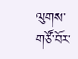ལུགས་གཙོ་བོར་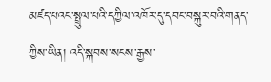མཛད་པའང་སྤྲུལ་པའི་དཀྱིལ་འཁོར་དུ་དབང་བསྐུར་བའི་གནད་ཀྱིས་ཡིན། འདི་སྐབས་སངས་རྒྱས་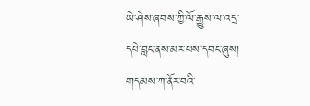ཡེ་ཤེས་ཞབས་ཀྱི་ལོ་རྒྱུས་ལ་འདྲ་དཔེ་བླང་ནས་མར་པས་དབང་ཞུས། གདམས་ཀ་ནོར་བའི་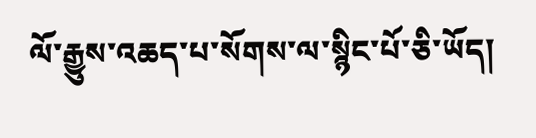ལོ་རྒྱུས་འཆད་པ་སོགས་ལ་སྙིང་པོ་ཅི་ཡོད།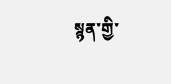སྙན་གྱི་